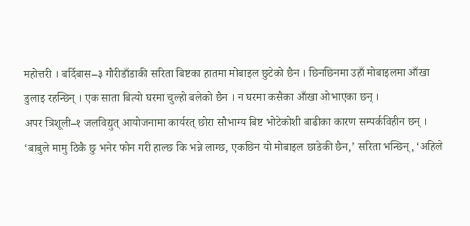महोत्तरी । बर्दिबास–३ गौरीडाँडाकी सरिता बिष्टका हातमा मोबाइल छुटेको छैन । छिनछिनमा उहाँ मोबाइलमा आँखा डुलाइ रहन्छिन् । एक साता बित्यो घरमा चुल्हो बलेको छैन । न घरमा कसैका आँखा ओभाएका छन् ।
अपर त्रिशूली–१ जलविद्युत् आयोजनामा कार्यरत् छोरा सौभाग्य बिष्ट भोटेकोशी बाढीका कारण सम्पर्कविहीन छन् । ‘बाबुले मामु ठिकै छु भनेर फोन गरी हाल्छ कि भन्ने लाग्छ, एकछिन यो मोबाइल छाडेकी छैन,’ सरिता भन्छिन्, ‘अहिले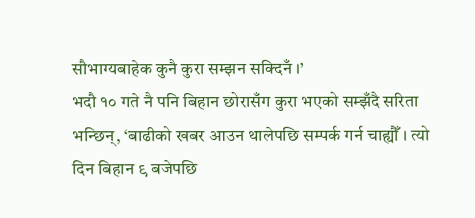सौभाग्यबाहेक कुनै कुरा सम्झन सक्दिनँ ।’
भदौ १० गते नै पनि बिहान छोरासँग कुरा भएको सम्झँदै सरिता भन्छिन्, ‘बाढीको खबर आउन थालेपछि सम्पर्क गर्न चाह्यौँ । त्यो दिन बिहान ९ बजेपछि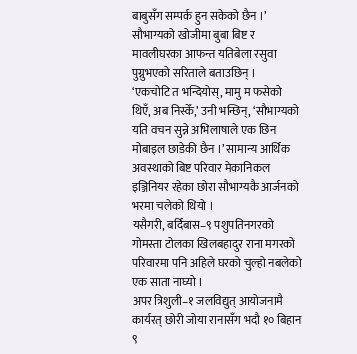बाबुसँग सम्पर्क हुन सकेको छैन ।’ सौभाग्यको खोजीमा बुबा बिष्ट र मावलीघरका आफन्त यतिबेला रसुवा पुग्नुभएको सरिताले बताउछिन् ।
‘एकचोटि त भन्दियोस्, मामु म फसेको थिएँ, अब निस्केँ,’ उनी भन्छिन्, ‘सौभाग्यको यति वचन सुन्ने अभिलाषाले एक छिन मोबाइल छाडेकी छैन ।’ सामान्य आर्थिक अवस्थाको बिष्ट परिवार मेकानिकल इञ्जिनियर रहेका छोरा सौभाग्यकै आर्जनको भरमा चलेको थियो ।
यसैगरी, बर्दिबास–९ पशुपतिनगरको गोमस्ता टोलका खिलबहादुर राना मगरको परिवारमा पनि अहिले घरको चुल्हो नबलेको एक साता नाघ्यो ।
अपर त्रिशुली–१ जलविद्युत् आयोजनामै कार्यरत् छोरी जोया रानासँग भदौ १० बिहान ९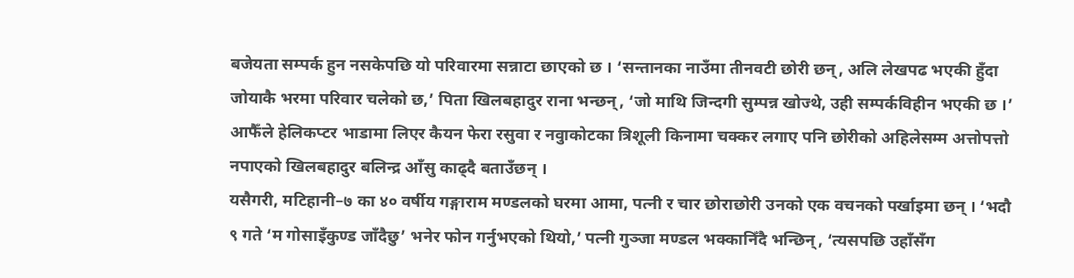बजेयता सम्पर्क हुन नसकेपछि यो परिवारमा सन्नाटा छाएको छ । ‘सन्तानका नाउँमा तीनवटी छोरी छन्, अलि लेखपढ भएकी हुँदा जोयाकै भरमा परिवार चलेको छ,’ पिता खिलबहादुर राना भन्छन्, ‘जो माथि जिन्दगी सुम्पन्न खोज्थे, उही सम्पर्कविहीन भएकी छ ।’ आफैँले हेलिकप्टर भाडामा लिएर कैयन फेरा रसुवा र नवुाकोटका त्रिशूली किनामा चक्कर लगाए पनि छोरीको अहिलेसम्म अत्तोपत्तो नपाएको खिलबहादुर बलिन्द्र आँसु काढ्दै बताउँछन् ।
यसैगरी, मटिहानी–७ का ४० वर्षीय गङ्गाराम मण्डलको घरमा आमा, पत्नी र चार छोराछोरी उनको एक वचनको पर्खाइमा छन् । ‘भदौ ९ गते ‘म गोसाइँकुण्ड जाँदैछु’ भनेर फोन गर्नुभएको थियो,’ पत्नी गुञ्जा मण्डल भक्कानिँदै भन्छिन्, ‘त्यसपछि उहाँसँग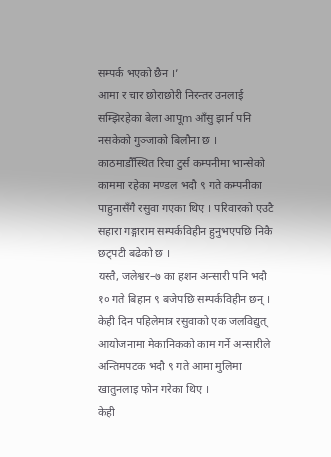सम्पर्क भएको छैन ।’
आमा र चार छोराछोरी निरन्तर उनलाई सम्झिरहेका बेला आपूm आँसु झार्न पनि नसकेको गुञ्जाको बिलौना छ । काठमाडौँस्थित रिचा टुर्स कम्पनीमा भान्सेको काममा रहेका मण्डल भदौ ९ गते कम्पनीका पाहुनासँगै रसुवा गएका थिए । परिवारको एउटै सहारा गङ्गाराम सम्पर्कविहीन हुनुभएपछि निकै छट्पटी बढेको छ ।
यस्तै, जलेश्वर–७ का हशन अन्सारी पनि भदौ १० गते बिहान ९ बजेपछि सम्पर्कविहीन छन् । केही दिन पहिलेमात्र रसुवाको एक जलविद्युत् आयोजनामा मेकानिकको काम गर्ने अन्सारीले अन्तिमपटक भदौ ९ गते आमा मुलिमा खातुनलाइ फोन गरेका थिए ।
केही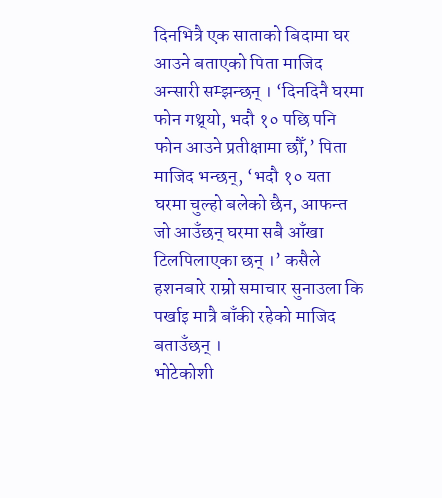दिनभित्रै एक साताको बिदामा घर आउने बताएको पिता माजिद अन्सारी सम्झन्छन् । ‘दिनदिनै घरमा फोन गथ्र्यो, भदौ १० पछि पनि फोन आउने प्रतीक्षामा छौँ,’ पिता माजिद भन्छन्, ‘भदौ १० यता घरमा चुल्हो बलेको छैन, आफन्त जो आउँछन् घरमा सबै आँखा टिलपिलाएका छन् ।’ कसैले हशनबारे राम्रो समाचार सुनाउला कि पर्खाइ मात्रै बाँकी रहेको माजिद बताउँछन् ।
भोटेकोशी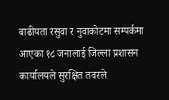बाढीयता रसुवा र नुवाकोटमा सम्पर्कमा आएका १८ जनालाई जिल्ला प्रशासन कार्यालयले सुरक्षित तवरले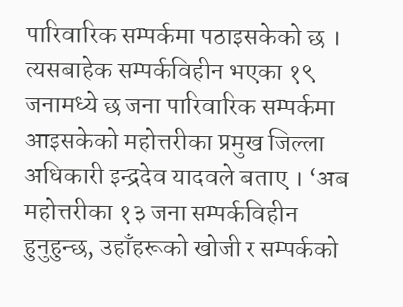पारिवारिक सम्पर्कमा पठाइसकेको छ । त्यसबाहेक सम्पर्कविहीन भएका १९ जनामध्ये छ जना पारिवारिक सम्पर्कमा आइसकेको महोत्तरीका प्रमुख जिल्ला अधिकारी इन्द्रदेव यादवले बताए । ‘अब महोत्तरीका १३ जना सम्पर्कविहीन हुनुहुन्छ, उहाँहरूको खोजी र सम्पर्कको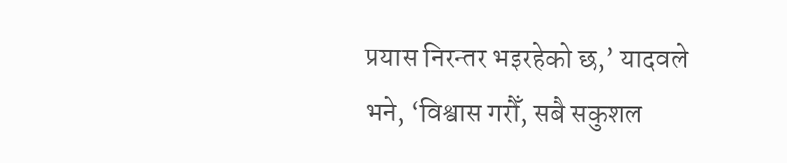प्रयास निरन्तर भइरहेको छ,’ यादवले भने, ‘विश्वास गरौँ, सबै सकुशल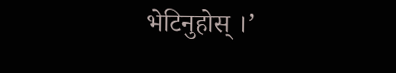भेटिनुहोस् ।’